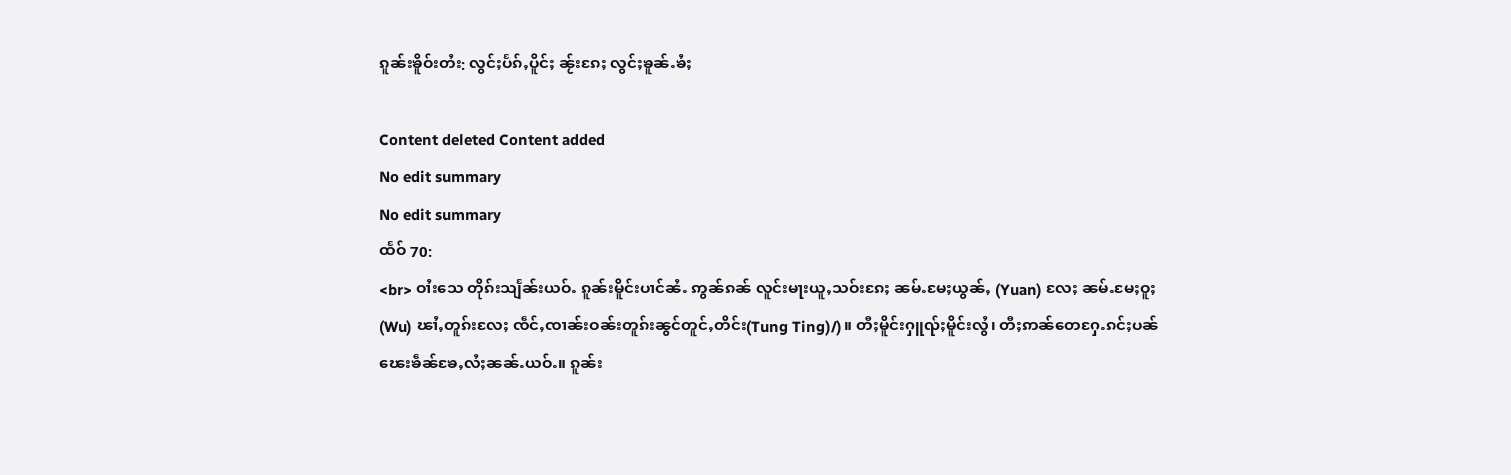ၵူၼ်းၶိူဝ်းတႆး: လွင်ႈပႅၵ်ႇပိူင်ႈ ၼႂ်းၵႄႈ လွင်ႈၶူၼ်ႉၶႆႈ

Content deleted Content added
No edit summary
No edit summary
ထႅဝ် 70:
<br> ဝၢႆးသေ တိုၵ်းသျႅၼ်းယဝ်ႉ ၵူၼ်းမိူင်းပၢင်ၼႆႉ ဢွၼ်ၵၼ် လူင်းမႃးယူႇသဝ်းၵႄႈ ၼမ်ႉမႄႈယွၼ်ႇ (Yuan) လႄႈ ၼမ်ႉမႄႈဝူႈ(Wu) ၽၢႆႇတူၵ်းလႄႈ ၸဵင်ႇၸၢၼ်းဝၼ်းတူၵ်းၼွင်တူင်ႇတိင်း(Tung Ting)/)။ တီႈမိူင်းႁူၺ်ႈမိူင်းလွႆ၊ တီႈဢၼ်တေႁႄႉၵင်ႈပၼ် ၽေးၶဵၼ်ၶႄႇလႆႈၼၼ်ႉယဝ်ႉ။ ၵူၼ်း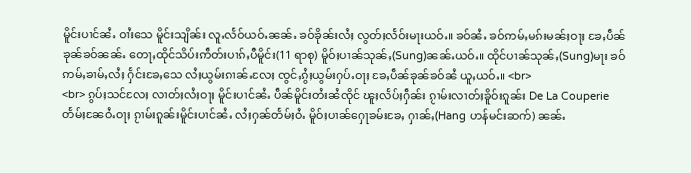မိူင်းပၢင်ၼႆႉ ဝၢႆးသေ မိူင်းသျိၼ်း လူႉလႅဝ်ယဝ်ႉၼၼ်ႉ ၶဝ်ၶိုၼ်းလႆႈ လွတ်ႈလႅဝ်းမႃးယဝ်ႉ။ ၶဝ်ၼႆႉ ၶဝ်ဢမ်ႇမၵ်းမၼ်ႈဝႃႈ ၶႄႇပဵၼ်ၶုၼ်ၶဝ်ၼၼ်ႉ တေႃႇထိုင်သိပ်းဢဵတ်းပၢၵ်ႇပီမိူင်း(11 ရာစု) မိူဝ်ႈပၢၼ်သုၼ်ႇ(Sung)ၼၼ်ႉယဝ်ႉ။ ထိုင်ပၢၼ်သုၼ်ႇ(Sung)မႃး ၶဝ်ဢမ်ႇၶၢမ်ႇလႆႈ ႁႅင်းၶႄႇသေ လႆႈယွမ်းၵၢၼ်ႉလႄႈ ၸွင်ႇၵွႆႈယွမ်းႁပ်ႉဝႃႈ ၶႄႇပဵၼ်ၶုၼ်ၶဝ်ၼႆ ယူႇယဝ်ႉ။ <br>
<br> ၵွပ်ႈသင်လႄႈ လၢတ်ႈလႆႈဝႃႈ မိူင်းပၢင်ၼႆႉ ပဵၼ်မိူင်းတႆးၼႆၸိုင် ၽူႈလႅပ်ႈႁဵၼ်း ၵႂၢမ်းလၢတ်ႈၶိူဝ်းၵူၼ်း De La Couperie တႅမ်ႈၼႄဝႆႉဝႃႈ ၵႂၢမ်းၵူၼ်းမိူင်းပၢင်ၼႆႉ လႆႈႁၼ်တႅမ်ႈဝႆႉ မိူဝ်ႈပၢၼ်ႁေႃၶမ်းၶႄႇ ႁၢၼ်ႇ(Hang ဟန်မင်းဆက်) ၼၼ်ႉ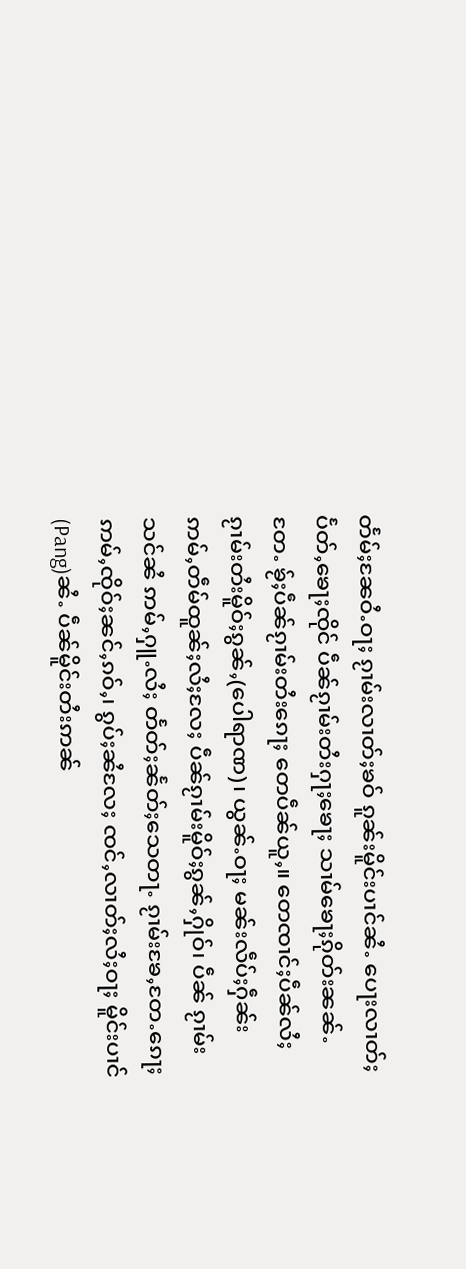တႅမ်ႈၼႄဝႆႉဝႃႈ ၵႂၢမ်းလၢတ်ႈၶဝ် ၵူၼ်းမိူင်းပၢင်ၼႆႉ ပေႃးလၢတ်ႈပႅတ်ႇၶေႃႈၸိုင် ပဵၼ်ၵႂၢမ်းတႆးႁႃႈၶေႃႈ သၢမ်ၶေႃႈၵိုတ်းၼၼ်ႉတႄႉ ၶႂ်ႈပဵၼ်ၵႂၢမ်းတႆးၵေႃႈ တေပဵၼ်ယူႇ။ တေၸၢင်ႈပဵၼ်လႆႈ ၵႂၢမ်းတႆးမိူဝ်ႈၵွၼ်ႇ(ပေါရာဏ)၊ ယွၼ်ႉဝႃႈ မၼ်းလဵပ်ႈႁဵၼ်း ဢမ်ႇတဵမ်ထူၼ်ႈလႆႈလႄႈ ပဵၼ်ၵႂၢမ်းမိူဝ်ႈၵွၼ်ႇႁိုဝ်၊ ပဵၼ် ၵႂၢမ်းသင်ၼႆ ဢမ်ႇႁူႉလႆႈ တႅတ်ႈၼႅတ်ႈသေတႃႉ ၵႂၢမ်းၶႄႇတႄႉၵေႃႈ ဢမ်ႇၸိုဝ်ႈၼင်ႇၵဝ်ႇ၊ ၵွပ်ႈၼႆလႄႈ ၸင်ႇလၢတ်ႈလႆႈဝႃႈ မိူင်းပၢင်(Pang)ၼႆႉ ပဵၼ်မိူင်းတႆးဢၼ်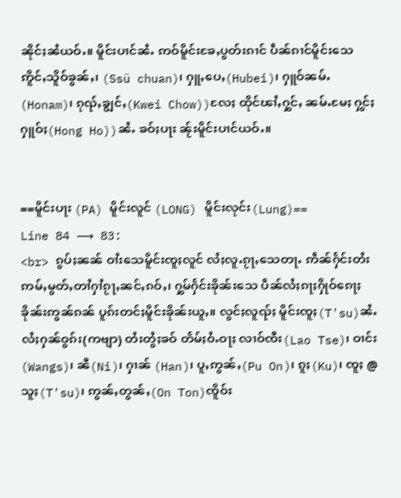ၼိုင်ႈၼႆယဝ်ႉ။ မိူင်းပၢင်ၼႆႉ ဢဝ်မိူင်းၶႄႇပွတ်းၵၢင် ပဵၼ်ၵၢင်မိူင်းသေ ဢိူင်ႇသိူဝ်ၶွၼ်ႇ၊ (Ssü chuan)၊ ႁူႇပေႇ(Hubei)၊ ႁူဝ်ၼမ်ႉ(Honam)၊ ၵုၺ်ႇၶျွင်ႇ(Kwei Chow))လႄႈ ထိုင်ၽၢႆႇႁွင်ႇ ၼမ်ႉမႄႈ ႁွင်ႈႁူဝ်ႈ(Hong Ho))ၼႆႉ ၶဝ်ႈပႃး ၼႂ်းမိူင်းပၢင်ယဝ်ႉ။


==မိူင်းပႃး (PA) မိူင်းလူင် (LONG) မိူင်းလုင်း(Lung)==
Line 84 ⟶ 83:
<br> ၵွပ်ႈၼၼ် ဝၢႆးသေမိူင်းၸူႈလူင် လႆႈလူႉၵႂႃႇသေတႃႉ ဢဵၼ်ႁႅင်းတႆး ဢမ်ႇမွတ်ႇတၢႆႁၢႆၵႂႃႇၼင်ႇၵဝ်ႇ၊ ႁွမ်ႁႅင်းၶိုၼ်းသေ ပဵၼ်လႆႈၵႃႈႁိုဝ်ၵေႃႈ ၶိုၼ်းဢွၼ်ၵၼ် ပူၵ်းတင်ႈမိူင်းၶိုၼ်းယူႇ။ လွင်ႈလူၺ်ႈ မိူင်းၸူႈ(T'su)ၼႆႉ လႆႈႁၼ်ဝွၵ်း(ကဗျာ) တႆးတွႆႈၶဝ် တႅမ်ႈဝႆႉဝႃႈ လၢဝ်ၸီး(Lao Tse)၊ ဝၢင်း (Wangs)၊ ၼီ(Ni)၊ ႁၢၼ် (Han)၊ ပူႇဢွၼ်ႇ(Pu On)၊ ၵူႈ(Ku)၊ ၸူႈ @ သူႈ(T'su)၊ ဢွၼ်ႇတွၼ်ႇ(On Ton)ၸိူဝ်း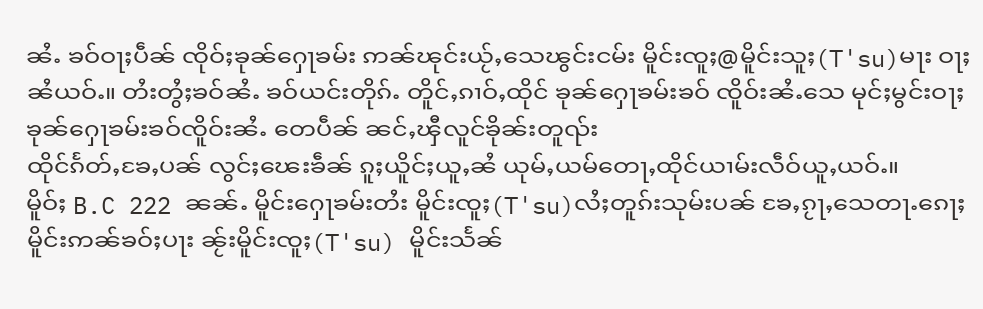ၼႆႉ ၶဝ်ဝႃႈပဵၼ် ၸိုဝ်ႈၶုၼ်ႁေႃၶမ်း ဢၼ်ၽုင်းယႂ်ႇသေၽွင်းငမ်း မိူင်းၸူႈ@မိူင်းသူႈ(T'su)မႃး ဝႃႈၼႆယဝ်ႉ။ တႆးတွႆႈၶဝ်ၼႆႉ ၶဝ်ယင်းတိုၵ်ႉ တိူင်ႇၵၢဝ်ႇထိုင် ၶုၼ်ႁေႃၶမ်းၶဝ် ၸိူဝ်းၼႆႉသေ မုင်ႈမွင်းဝႃႈ ၶုၼ်ႁေႃၶမ်းၶဝ်ၸိူဝ်းၼႆႉ တေပဵၼ် ၼင်ႇၾီလူင်ၶိုၼ်းတူၺ်း
ထိုင်ၵႅတ်ႇၶႄႇပၼ် လွင်ႈၽေးၶဵၼ် ၵူႈယိူင်ႈယူႇၼႆ ယုမ်ႇယမ်တေႃႇထိုင်ယၢမ်းလဵဝ်ယူႇယဝ်ႉ။
မိူဝ်ႈ B.C 222 ၼၼ်ႉ မိူင်းႁေႃၶမ်းတႆး မိူင်းၸူႈ(T'su)လႆႈတူၵ်းသုမ်းပၼ် ၶႄႇၵႂႃႇသေတႃႉၵေႃႈ မိူင်းဢၼ်ၶဝ်ႈပႃး ၼႂ်းမိူင်းၸူႈ(T'su) မိူင်းသႅၼ်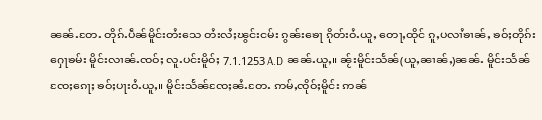ၼၼ်ႉတႄႉ တိုၵ်ႉပဵၼ်မိူင်းတႆးသေ တႆးလႆႈၽွင်းငမ်း ၵွၼ်းၶေႃ ၵိုတ်းဝႆႉယူႇ တေႃႇထိုင် ၵူႇပလၢႆၶၢၼ်ႇ ၶဝ်ႈတိုၵ်း ႁေႃၶမ်း မိူင်းလၢၼ်ႉၸဝ်ႈ လူႉပင်းမိူဝ်ႈ 7.1.1253 A.D ၼၼ်ႉယူႇ။ ၼႂ်းမိူင်းသႅၼ်(ယူႇၼၢၼ်ႇ)ၼၼ်ႉ မိူင်းသႅၼ်ၸႄႈၵေႃႈ ၶဝ်ႈပႃးဝႆႉယူႇ။ မိူင်းသႅၼ်ၸႄႈၼႆႉတႄႉ ဢမ်ႇၸိုဝ်ႈမိူင်း ဢၼ်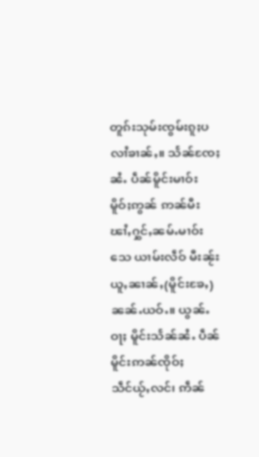တူၵ်းသုမ်းၸွမ်းၵူႈပလၢႆၶၢၼ်ႇ။ သႅၼ်ၸႄႈၼႆႉ ပဵၼ်မိူင်းမၢဝ်း မိူဝ်ႈဢွၼ် ဢၼ်မီးၽၢႆႇႁွင်ႇၼမ်ႉမၢဝ်းသေ ယၢမ်းလဵဝ် မီးၼႂ်း ယူႇၼၢၼ်ႇ(မိူင်းၶႄႇ)ၼၼ်ႉယဝ်ႉ။ ယွၼ်ႉဝႃႈ မိူင်းသႅၼ်ၼႆႉ ပဵၼ်မိူင်းဢၼ်ၸိုဝ်ႈသဵင်ယႂ်ႇလင်၊ ဢဵၼ်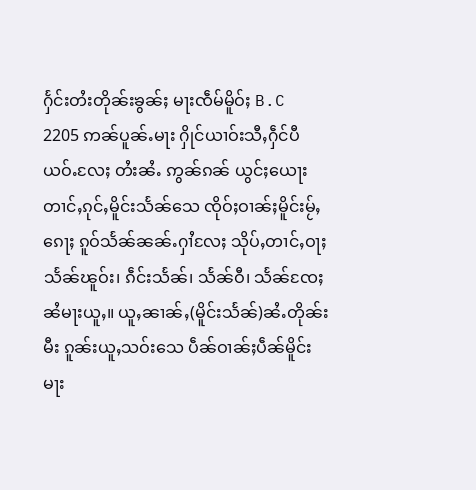ႁႅင်းတႆးတိုၼ်းၶွၼ်ႈ မႃးၸဵမ်မိူဝ်ႈ B.C 2205 ဢၼ်ပူၼ်ႉမႃး ႁိုင်ယၢဝ်းသီႇႁဵင်ပီယဝ်ႉလႄႈ တႆးၼႆႉ ဢွၼ်ၵၼ် ယွင်ႈယေႃး တၢင်ႇၵုင်ႇမိူင်းသႅၼ်သေ ၸိုဝ်ႈဝၢၼ်ႈမိူင်းမႂ်ႇၵေႃႈ ၵူဝ်သႅၼ်ၼၼ်ႉႁၢႆလႄႈ သိုပ်ႇတၢင်ႇဝႃႈ သႅၼ်ၽူဝ်း၊ ၵဵင်းသႅၼ်၊ သႅၼ်ဝီ၊ သႅၼ်ၸႄႈ ၼႆမႃးယူႇ။ ယူႇၼၢၼ်ႇ(မိူင်းသႅၼ်)ၼႆႉတိုၼ်းမီး ၵူၼ်းယူႇသဝ်းသေ ပဵၼ်ဝၢၼ်ႈပဵၼ်မိူင်းမႃး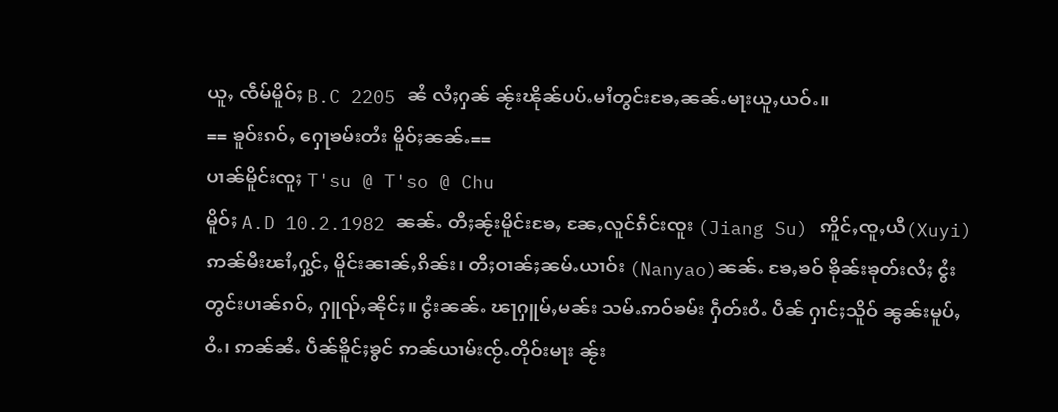ယူႇ ၸဵမ်မိူဝ်ႈ B.C 2205 ၼႆ လႆႈႁၼ် ၼႂ်းၽိုၼ်ပပ်ႉမၢႆတွင်းၶႄႇၼၼ်ႉမႃးယူႇယဝ်ႉ။
== ၶူဝ်းၵဝ်ႇ ႁေႃၶမ်းတႆး မိူဝ်ႈၼၼ်ႉ==
ပၢၼ်မိူင်းၸူႈ T'su @ T'so @ Chu
မိူဝ်ႈ A.D 10.2.1982 ၼၼ်ႉ တီႈၼႂ်းမိူင်းၶႄႇ ၼႄႇလူင်ၵဵင်းၸူး (Jiang Su) ဢိူင်ႇၸူႇယီ(Xuyi) ဢၼ်မီးၽၢႆႇႁွင်ႇ မိူင်းၼၢၼ်ႇၵိၼ်း၊ တီႈဝၢၼ်ႈၼမ်ႉယၢဝ်း (Nanyao)ၼၼ်ႉ ၶႄႇၶဝ် ၶိုၼ်းၶုတ်းလႆႈ ငွႆးတွင်းပၢၼ်ၵဝ်ႇ ႁူၺ်ႇၼိုင်ႈ။ ငွႆးၼၼ်ႉ ၽႃႁူမ်ႇမၼ်း သမ်ႉဢဝ်ၶမ်း ႁဵတ်းဝႆႉ ပဵၼ် ႁၢင်ႈသိူဝ် ၼွၼ်းမူပ်ႇဝႆႉ၊ ဢၼ်ၼႆႉ ပဵၼ်ၶိူင်ႈၶွင် ဢၼ်ယၢမ်းၸႂ်ႉတိုဝ်းမႃး ၼႂ်း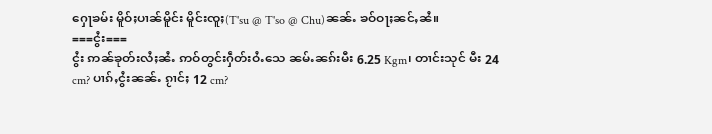ႁေႃၶမ်း မိူဝ်ႈပၢၼ်မိူင်း မိူင်းၸူႈ(T'su @ T'so @ Chu)ၼၼ်ႉ ၶဝ်ဝႃႈၼင်ႇၼႆ။
===ငွႆး===
ငွႆး ဢၼ်ၶုတ်းလႆႈၼႆႉ ဢဝ်တွင်းႁဵတ်းဝႆႉသေ ၼမ်ႉၼၵ်းမီး 6.25 Kgm၊ တၢင်းသုင် မီး 24 cm? ပၢၵ်ႇငွႆးၼၼ်ႉ ၵႂၢင်ႈ 12 cm?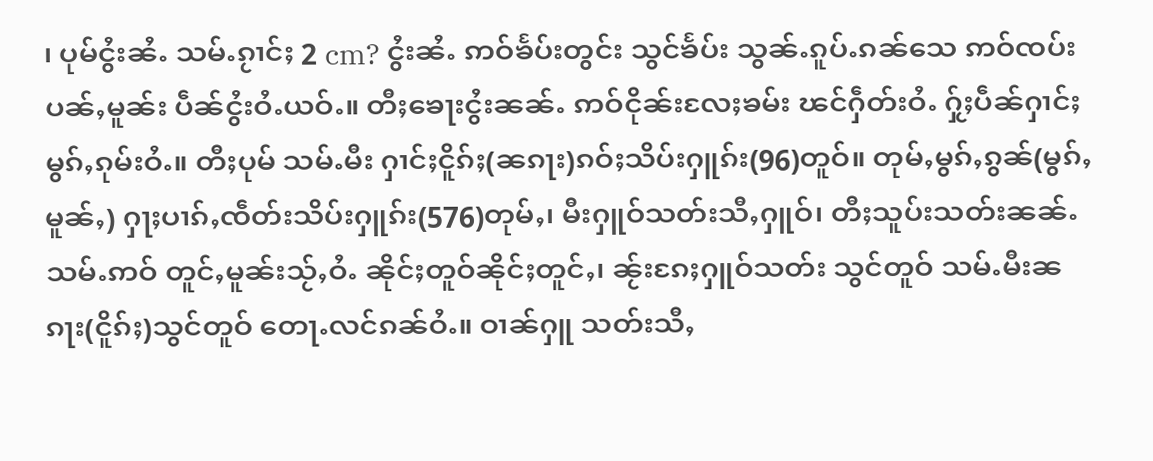၊ ပုမ်ငွႆးၼႆႉ သမ်ႉၵႂၢင်ႈ 2 cm? ငွႆးၼႆႉ ဢဝ်ၶႅပ်းတွင်း သွင်ၶႅပ်း သွၼ်ႉၵူပ်ႉၵၼ်သေ ဢဝ်ၸပ်းပၼ်ႇမူၼ်း ပဵၼ်ငွႆးဝႆႉယဝ်ႉ။ တီႈၶေႃးငွႆးၼၼ်ႉ ဢဝ်ငိုၼ်းလႄႈၶမ်း ၽင်ႁဵတ်းဝႆႉ ႁႂ်ႈပဵၼ်ႁၢင်ႈမွၵ်ႇၵုမ်းဝႆႉ။ တီႈပုမ် သမ်ႉမီး ႁၢင်ႈငိူၵ်ႈ(ၼၵႃး)ၵဝ်ႈသိပ်းႁူၵ်း(96)တူဝ်။ တုမ်ႇမွၵ်ႇၵွၼ်(မွၵ်ႇမူၼ်ႇ) ႁႃႈပၢၵ်ႇၸဵတ်းသိပ်းႁူၵ်း(576)တုမ်ႇ၊ မီးႁူဝ်သတ်းသီႇႁူဝ်၊ တီႈသူပ်းသတ်းၼၼ်ႉ သမ်ႉဢဝ် တူင်ႇမူၼ်းသႂ်ႇဝႆႉ ၼိုင်ႈတူဝ်ၼိုင်ႈတူင်ႇ၊ ၼႂ်းၵႄႈႁူဝ်သတ်း သွင်တူဝ် သမ်ႉမီးၼၵႃး(ငိူၵ်ႈ)သွင်တူဝ် တေႃႉလင်ၵၼ်ဝႆႉ။ ဝၢၼ်ႁူ သတ်းသီႇ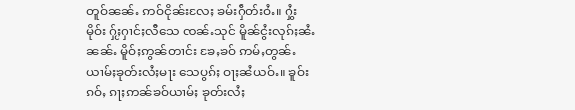တူဝ်ၼၼ်ႉ ဢဝ်ငိုၼ်းလႄႈ ၶမ်းႁဵတ်းဝႆႉ။ ႁွႆးမိုဝ်း ႁႂ်ႈႁၢင်ႈလီသေ ၸၼ်ႉသုင် မိူၼ်ငွႆးလုၵ်ႈၼႆႉၼၼ်ႉ မိူဝ်ႈဢွၼ်တၢင်း ၶႄႇၶဝ် ဢမ်ႇတွၼ်ႉ ယၢမ်ႈၶုတ်းလႆႈမႃး သေပွၵ်ႈ ဝႃႈၼႆယဝ်ႉ။ ၶူဝ်းၵဝ်ႇ ၵႃႈဢၼ်ၶဝ်ယၢမ်ႈ ၶုတ်းလႆႈ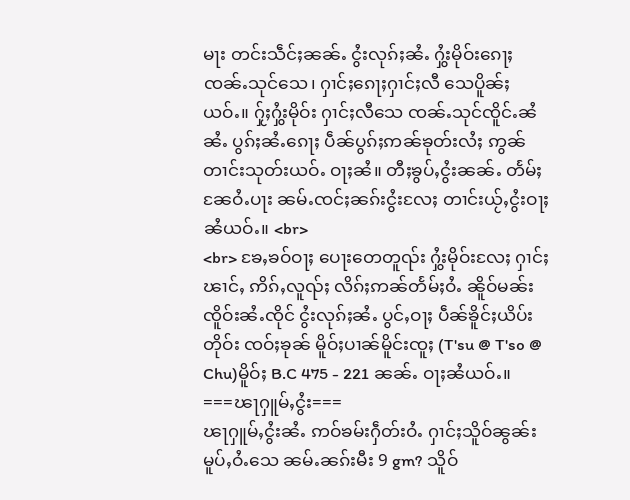မႃး တင်းသဵင်ႈၼၼ်ႉ ငွႆးလုၵ်ႈၼႆႉ ႁွႆးမိုဝ်းၵေႃႈ ၸၼ်ႉသုင်သေ၊ ႁၢင်ႈၵေႃႈႁၢင်ႈလီ သေပိူၼ်ႈယဝ်ႉ။ ႁႂ်ႈႁွႆးမိုဝ်း ႁၢင်ႈလီသေ ၸၼ်ႉသုင်ၸိူင်ႉၼႆၼႆႉ ပွၵ်ႈၼႆႉၵေႃႈ ပဵၼ်ပွၵ်ႈဢၼ်ၶုတ်းလႆႈ ဢွၼ်တၢင်းသုတ်းယဝ်ႉ ဝႃႈၼႆ။ တီႈၶွပ်ႇငွႆးၼၼ်ႉ တႅမ်ႈၼႄဝႆႉပႃး ၼမ်ႉၸင်ႈၼၵ်းငွႆးလႄႈ တၢင်းယႂ်ႇငွႆးဝႃႈၼႆယဝ်ႉ။ <br>
<br> ၶႄႇၶဝ်ဝႃႈ ပေႃးတေတူၺ်း ႁွႆးမိုဝ်းလႄႈ ႁၢင်ႈၽၢင်ႇ ဢိၵ်ႇလူၺ်ႈ လိၵ်ႈဢၼ်တႅမ်ႈဝႆႉ ၼိူဝ်မၼ်းၸိူဝ်းၼႆႉၸိုင် ငွႆးလုၵ်ႈၼႆႉ ပွင်ႇဝႃႈ ပဵၼ်ၶိူင်ႈယိပ်းတိုဝ်း ၸဝ်ႈၶုၼ် မိူဝ်ႈပၢၼ်မိူင်းၸူႈ (T'su @ T'so @ Chu)မိူဝ်ႈ B.C 475 - 221 ၼၼ်ႉ ဝႃႈၼႆယဝ်ႉ။
===ၽႃႁူမ်ႇငွႆး===
ၽႃႁူမ်ႇငွႆးၼႆႉ ဢဝ်ၶမ်းႁဵတ်းဝႆႉ ႁၢင်ႈသိူဝ်ၼွၼ်းမူပ်ႇဝႆႉသေ ၼမ်ႉၼၵ်းမီး 9 gm? သိူဝ်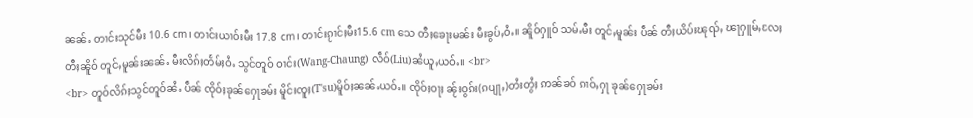ၼၼ်ႉ တၢင်းသုင်မီး 10.6 cm၊ တၢင်းယၢဝ်းမီး 17.8 cm၊ တၢင်းၵႂၢင်ႈမီး15.6 cm သေ တီႈၶေႃးမၼ်း မီးၶွပ်ႇဝႆႉ။ ၼိူဝ်ႁူဝ် သမ်ႉမီး တူင်ႇမူၼ်း ပဵၼ် တီႈယိပ်းၽုၺ်ႇ ၽႃႁူမ်ႇလႄႈ တီႈၼိူဝ် တူင်ႇမူၼ်းၼၼ်ႉ မီးလိၵ်ႈတႅမ်ႈဝႆႉ သွင်တူဝ် ဝၢင်း(Wang-Chaung) လဵဝ်(Liu)ၼႆယူႇယဝ်ႉ။ <br>
<br> တူဝ်လိၵ်ႈသွင်တူဝ်ၼႆႉ ပဵၼ် ၸိုဝ်ႈၶုၼ်ႁေႃၶမ်း မိူင်းၸူႈ(T'su)မိူဝ်ႈၼၼ်ႉယဝ်ႉ။ ၸိုဝ်ႈဝႃႈ ၼႂ်းဝွၵ်း(ၵပျႃႇ)တႆးတွႆႈ ဢၼ်ၶဝ် ၵၢဝ်ႇႁႃ ၶုၼ်ႁေႃၶမ်း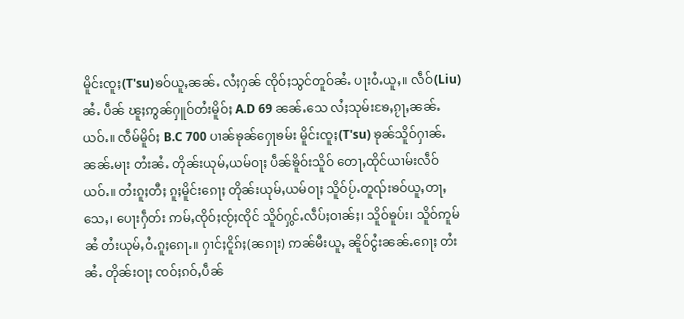မိူင်းၸူႈ(T'su)ၶဝ်ယူႇၼၼ်ႉ လႆႈႁၼ် ၸိုဝ်ႈသွင်တူဝ်ၼႆႉ ပႃးဝႆႉယူႇ။ လဵဝ်(Liu)ၼႆႉ ပဵၼ် ၽူႈဢွၼ်ႁူဝ်တႆးမိူဝ်ႈ A.D 69 ၼၼ်ႉသေ လႆႈသုမ်းၶႄႇၵႂႃႇၼၼ်ႉယဝ်ႉ။ ၸဵမ်မိူဝ်ႈ B.C 700 ပၢၼ်ၶုၼ်ႁေႃၶမ်း မိူင်းၸူႈ(T'su) ၶုၼ်သိူဝ်ႁၢၼ်ႉၼၼ်ႉမႃး တႆးၼႆႉ တိုၼ်းယုမ်ႇယမ်ဝႃႈ ပဵၼ်ၶိူဝ်းသိူဝ် တေႃႇထိုင်ယၢမ်းလဵဝ်ယဝ်ႉ။ တႆးၵူႈတီႈ ၵူႈမိူင်းၵေႃႈ တိုၼ်းယုမ်ႇယမ်ဝႃႈ သိူဝ်ပႂ်ႉတူၺ်းၶဝ်ယူႇတႃႇသေႇ၊ ပေႃးႁဵတ်း ဢမ်ႇၸိုဝ်ႈၸႂ်ႈၸိုင် သိူဝ်ႁွင်ႉလဵပ်ႈဝၢၼ်ႈ၊ သိူဝ်ၶူပ်း၊ သိူဝ်ဢူမ်ၼႆ တႆးယုမ်ႇဝႆႉၵူႈၵေႃႉ။ ႁၢင်ႈငိူၵ်ႈ(ၼၵႃး) ဢၼ်မီးယူႇ ၼိူဝ်ငွႆးၼၼ်ႉၵေႃႈ တႆးၼႆႉ တိုၼ်းဝႃႈ ၸဝ်ႈၵဝ်ႇပဵၼ်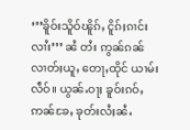‘’’ၶိူဝ်းသိူဝ်ၽိူၵ်ႇ ငိူၵ်ႈၵၢင်းလၢႆး’’’ ၼႆ တႆး ဢွၼ်ၵၼ်လၢတ်ႈယူႇ တေႃႇထိုင် ယၢမ်းလဵဝ်။ ယွၼ်ႉဝႃႈ ၶူဝ်းၵဝ်ႇ ဢၼ်ၶႄႇ ၶုတ်းလႆႈၼႆႉ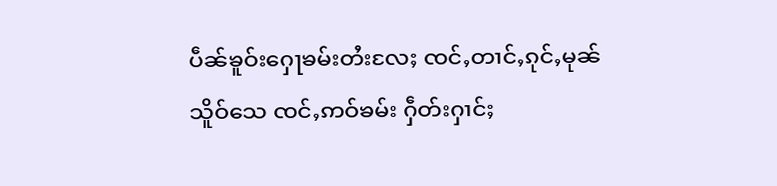ပဵၼ်ၶူဝ်းႁေႃၶမ်းတႆးလႄႈ ၸင်ႇတၢင်ႇၵုင်ႇမုၼ် သိူဝ်သေ ၸင်ႇဢဝ်ၶမ်း ႁဵတ်းႁၢင်ႈ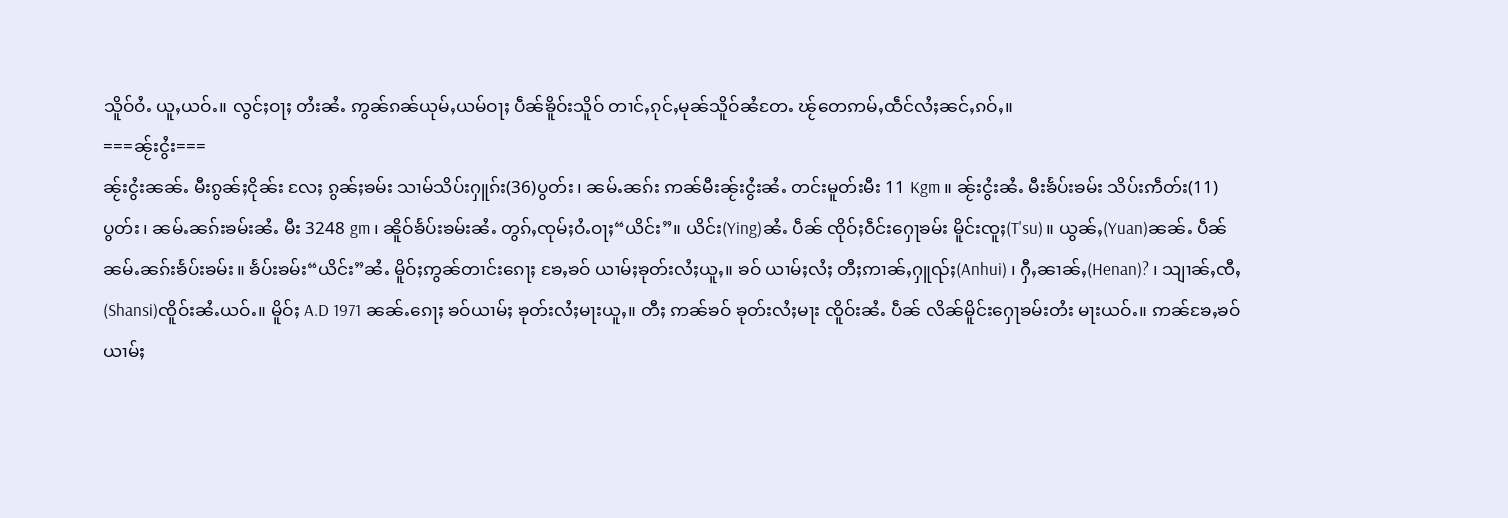သိူဝ်ဝႆႉ ယူႇယဝ်ႉ။ လွင်ႈဝႃႈ တႆးၼႆႉ ဢွၼ်ၵၼ်ယုမ်ႇယမ်ဝႃႈ ပဵၼ်ၶိူဝ်းသိူဝ် တၢင်ႇၵုင်ႇမုၼ်သိူဝ်ၼႆတႄႉ ၽႂ်တေဢမ်ႇထဵင်လႆႈၼင်ႇၵဝ်ႇ။
===ၼႂ်းငွႆး===
ၼႂ်းငွႆးၼၼ်ႉ မီးၵွၼ်ႈငိုၼ်း လႄႈ ၵွၼ်ႈၶမ်း သၢမ်သိပ်းႁူၵ်း(36)ပွတ်း၊ ၼမ်ႉၼၵ်း ဢၼ်မီးၼႂ်းငွႆးၼႆႉ တင်းမူတ်းမီး 11 Kgm။ ၼႂ်းငွႆးၼႆႉ မီးၶႅပ်းၶမ်း သိပ်းဢဵတ်း(11)ပွတ်း၊ ၼမ်ႉၼၵ်းၶမ်းၼႆႉ မီး 3248 gm ၊ ၼိူဝ်ၶႅပ်းၶမ်းၼႆႉ တွၵ်ႇၸုမ်ႈဝႆႉဝႃႈ“ယိင်း”။ ယိင်း(Ying)ၼႆႉ ပဵၼ် ၸိုဝ်ႈဝဵင်းႁေႃၶမ်း မိူင်းၸူႈ(T'su)။ ယွၼ်ႇ(Yuan)ၼၼ်ႉ ပဵၼ် ၼမ်ႉၼၵ်းၶႅပ်းၶမ်း။ ၶႅပ်းၶမ်း“ယိင်း”ၼႆႉ မိူဝ်ႈဢွၼ်တၢင်းၵေႃႈ ၶႄႇၶဝ် ယၢမ်ႈၶုတ်းလႆႈယူႇ။ ၶဝ် ယၢမ်ႈလႆႈ တီႈဢၢၼ်ႇႁူၺ်ႈ(Anhui) ၊ ႁီႇၼၢၼ်ႇ(Henan)? ၊ သျၢၼ်ႇၸီႇ(Shansi)ၸိူဝ်းၼႆႉယဝ်ႉ။ မိူဝ်ႈ A.D 1971 ၼၼ်ႉၵေႃႈ ၶဝ်ယၢမ်ႈ ၶုတ်းလႆႈမႃးယူႇ။ တီႈ ဢၼ်ၶဝ် ၶုတ်းလႆႈမႃး ၸိူဝ်းၼႆႉ ပဵၼ် လိၼ်မိူင်းႁေႃၶမ်းတႆး မႃးယဝ်ႉ။ ဢၼ်ၶႄႇၶဝ် ယၢမ်ႈ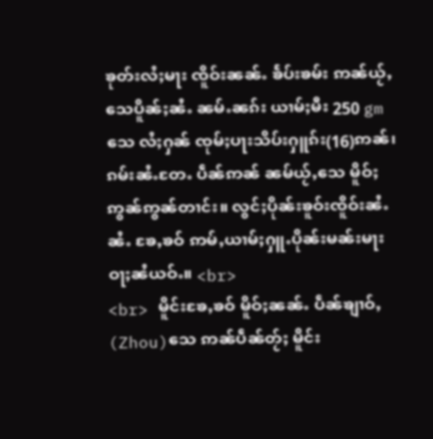ၶုတ်းလႆႈမႃး ၸိူဝ်းၼၼ်ႉ ၶႅပ်းၶမ်း ဢၼ်ယႂ်ႇသေပိူၼ်ႈၼႆႉ ၼမ်ႉၼၵ်း ယၢမ်ႈမီး 250 gm သေ လႆႈႁၼ် ၸုမ်ႈပႃးသိပ်းႁူၵ်း(16)ဢၼ်၊ ၵမ်းၼႆႉတႄႉ ပဵၼ်ဢၼ် ၼမ်ယႂ်ႇသေ မိူဝ်ႈဢွၼ်ဢွၼ်တၢင်း။ လွင်ႈပိုၼ်းၶူဝ်းၸိူဝ်းၼႆႉၼႆႉ ၶႄႇၶဝ် ဢမ်ႇယၢမ်ႈႁူႉပိုၼ်းမၼ်းမႃး ဝႃႈၼႆယဝ်ႉ။ <br>
<br> မိူင်းၶႄႇၶဝ် မိူဝ်ႈၼၼ်ႉ ပဵၼ်ၶျၢဝ်ႇ(Zhou)သေ ဢၼ်ပဵၼ်တႂ်ႈ မိူင်း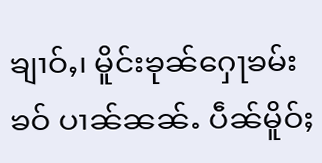ၶျၢဝ်ႇ၊ မိူင်းၶုၼ်ႁေႃၶမ်းၶဝ် ပၢၼ်ၼၼ်ႉ ပဵၼ်မိူဝ်ႈ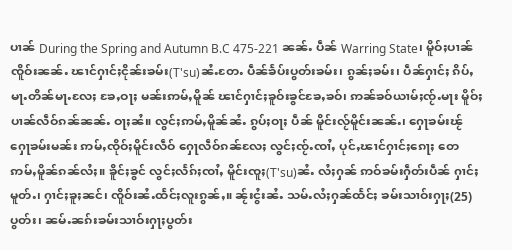ပၢၼ် During the Spring and Autumn B.C 475-221 ၼၼ်ႉ ပဵၼ် Warring State၊ မိူဝ်ႈပၢၼ်ၸိူဝ်းၼၼ်ႉ ၽၢင်ႁၢင်ႈငိုၼ်းၶမ်း(T'su)ၼႆႉတႄႉ ပဵၼ်ၶႅပ်းပွတ်းၶမ်း၊ ၵွၼ်ႈၶမ်း၊ ပဵၼ်ႁၢင်ႈ ၵိပ်ႇမႃႉတိၼ်မႃႉလႄႈ ၶႄႇဝႃႈ မၼ်းဢမ်ႇမိူၼ် ၽၢင်ႁၢင်ႈၶူဝ်းၶွင်ၶႄႇၶဝ်၊ ဢၼ်ၶဝ်ယၢမ်ႈၸႂ်ႉမႃး မိူဝ်ႈပၢၼ်လဵဝ်ၵၼ်ၼၼ်ႉ ဝႃႈၼႆ။ လွင်ႈဢမ်ႇမိူၼ်ၼႆႉ ၵွပ်ႈဝႃႈ ပဵၼ် မိူင်းလႂ်မိူင်းၼၼ်ႉ၊ ႁေႃၶမ်းၽႂ် ႁေႃၶမ်းမၼ်း ဢမ်ႇၸိုဝ်ႈမိူင်းလဵဝ် ႁေႃလဵဝ်ၵၼ်လႄႈ လွင်ႈၸႂ်ႉၸၢႆႇ ပုင်ႇၽၢင်ႁၢင်ႈၵေႃႈ တေဢမ်ႇမိူၼ်ၵၼ်လႆႈ။ ၶိူင်ႈၶွင် လွင်ႈလႅၵ်ႈၸၢႆႇ မိူင်းၸူႈ(T'su)ၼႆႉ လႆႈႁၼ် ဢဝ်ၶမ်းႁဵတ်းပဵၼ် ႁၢင်ႈမူတ်ႉ၊ ႁၢင်ႈၶူႈၼင်၊ ၸိူဝ်းၼႆႉထႅင်ႈလူးၵွၼ်ႇ။ ၼႂ်းငွႆးၼႆႉ သမ်ႉလႆႈႁၼ်ထႅင်ႈ ၶမ်းသၢဝ်းႁႃႈ(25)ပွတ်း၊ ၼမ်ႉၼၵ်းၶမ်းသၢဝ်းႁႃႈပွတ်း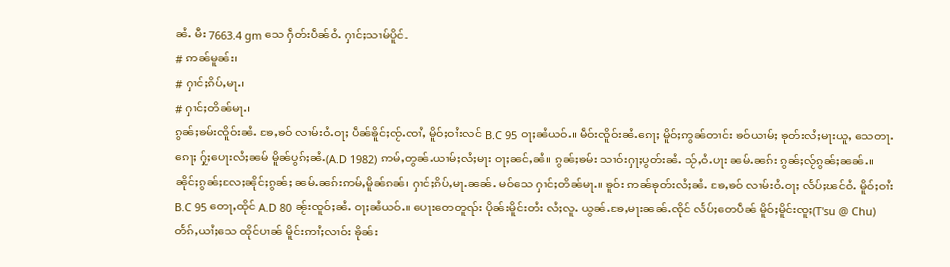ၼႆႉ မီး 7663.4 gm သေ ႁဵတ်းပဵၼ်ဝႆႉ ႁၢင်ႈသၢမ်ပိူင်-
# ဢၼ်မူၼ်း၊
# ႁၢင်ႈၵိပ်ႇမႃႉ၊
# ႁၢင်ႈတိၼ်မႃႉ၊
ၵွၼ်ႈၶမ်းၸိူဝ်းၼႆႉ ၶႄႇၶဝ် လၢမ်းဝႆႉဝႃႈ ပဵၼ်ၶိူင်ႈၸႂ်ႉၸၢႆႇ မိူဝ်ႈဝၢႆးလင် B.C 95 ဝႃႈၼႆယဝ်ႉ။ မဵဝ်းၸိူဝ်းၼႆႉၵေႃႈ မိူဝ်ႈဢွၼ်တၢင်း ၶဝ်ယၢမ်ႈ ၶုတ်းလႆႈမႃးယူႇ သေတႃႉၵေႃႈ ႁႂ်ႈပေႃးလႆႈၼမ် မိူၼ်ပွၵ်ႈၼႆႉ(A.D 1982) ဢမ်ႇတွၼ်ႉယၢမ်ႈလႆႈမႃး ဝႃႈၼင်ႇၼႆ။ ၵွၼ်ႈၶမ်း သၢဝ်းႁႃႈပွတ်းၼႆႉ သႂ်ႇဝႆႉပႃး ၼမ်ႉၼၵ်း ၵွၼ်ႈလႂ်ၵွၼ်ႈၼၼ်ႉ။ ၼိုင်ႈၵွၼ်ႈလႄႈၼိုင်ႈၵွၼ်ႈ ၼမ်ႉၼၵ်းဢမ်ႇမိူၼ်ၵၼ်၊ ႁၢင်ႈၵိပ်ႇမႃႉၼၼ်ႉ မဝ်သေ ႁၢင်ႈတိၼ်မႃႉ။ ၶူဝ်း ဢၼ်ၶုတ်းလႆႈၼႆႉ ၶႄႇၶဝ် လၢမ်းဝႆႉဝႃႈ လႅပ်ႈၽင်ဝႆႉ မိူဝ်ႈဝၢႆး B.C 95 တေႃႇထိုင် A.D 80 ၼႂ်းၸူဝ်ႈၼႆႉ ဝႃႈၼႆယဝ်ႉ။ ပေႃးတေတူၺ်း ပိုၼ်းမိူင်းတႆး လႆႈလူႉ ယွၼ်ႉၶႄႇမႃးၼၼ်ႉၸိုင် လႅပ်ႈတေပဵၼ် မိူဝ်ႈမိူင်းၸူႈ(T'su @ Chu) တႅၵ်ႇယၢႆႈသေ ထိုင်ပၢၼ် မိူင်းဢၢႆႈလၢဝ်း ၶိုၼ်း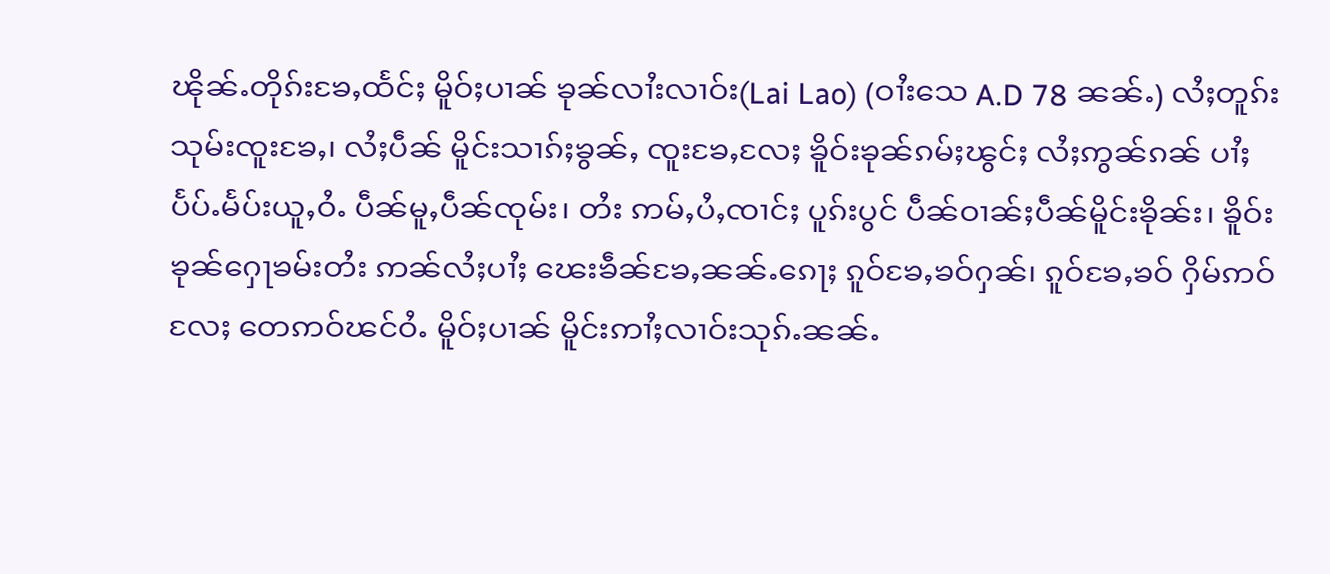ၽိုၼ်ႉတိုၵ်းၶႄႇထႅင်ႈ မိူဝ်ႈပၢၼ် ၶုၼ်လၢႆးလၢဝ်း(Lai Lao) (ဝၢႆးသေ A.D 78 ၼၼ်ႉ) လႆႈတူၵ်းသုမ်းၸူးၶႄႇ၊ လႆႈပဵၼ် မိူင်းသၢၵ်ႈၶွၼ်ႇ ၸူးၶႄႇလႄႈ ၶိူဝ်းၶုၼ်ၵမ်ႈၽွင်ႈ လႆႈဢွၼ်ၵၼ် ပၢႆႈပႅပ်ႉမႅပ်းယူႇဝႆႉ ပဵၼ်မူႇပဵၼ်ၸုမ်း၊ တႆး ဢမ်ႇပႆႇၸၢင်ႈ ပူၵ်းပွင် ပဵၼ်ဝၢၼ်ႈပဵၼ်မိူင်းၶိုၼ်း၊ ၶိူဝ်းၶုၼ်ႁေႃၶမ်းတႆး ဢၼ်လႆႈပၢႆႈ ၽေးၶဵၼ်ၶႄႇၼၼ်ႉၵေႃႈ ၵူဝ်ၶႄႇၶဝ်ႁၼ်၊ ၵူဝ်ၶႄႇၶဝ် ႁိမ်ဢဝ်လႄႈ တေဢဝ်ၽင်ဝႆႉ မိူဝ်ႈပၢၼ် မိူင်းဢၢႆႈလၢဝ်းသုၵ်ႉၼၼ်ႉ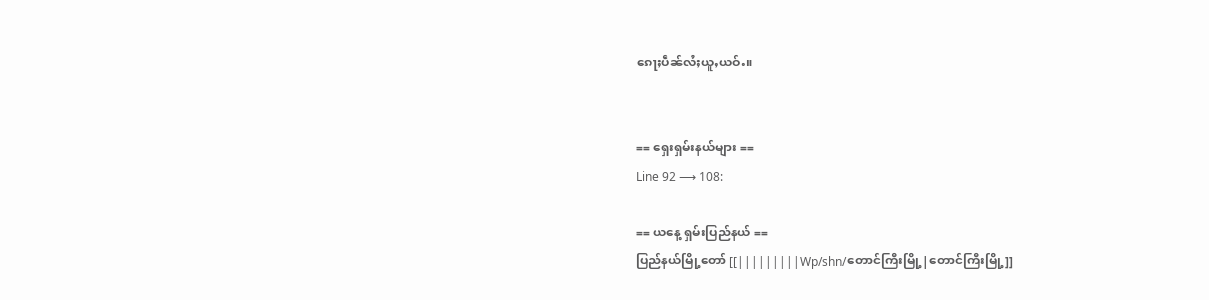ၵေႃႈပဵၼ်လႆႈယူႇယဝ်ႉ။


== ရှေးရှမ်းနယ်များ ==
Line 92 ⟶ 108:

== ယနေ့ ရှမ်းပြည်နယ် ==
ပြည်နယ်မြို့တော် [[|||||||||Wp/shn/တောင်ကြီးမြို့|တောင်ကြီးမြို့]]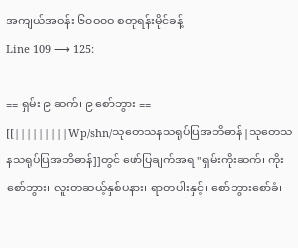အကျယ်အဝန်း ၆၀ဝ၀ဝ စတုရန်းမိုင်ခန့်
Line 109 ⟶ 125:

== ရှမ်း ၉ ဆက်၊ ၉ စော်ဘွား ==
[[|||||||||Wp/shn/သုတေသနသရုပ်ပြအဘိဓာန်|သုတေသနသရုပ်ပြအဘိဓာန်]]တွင် ဖော်ပြချက်အရ ''ရှမ်းကိုးဆက်၊ ကိုးစော်ဘွား၊ လူးတဆယ့်နှစ်ပနား၊ ရာတပါးနှင့်၊ စော်ဘွားစော်ခံ၊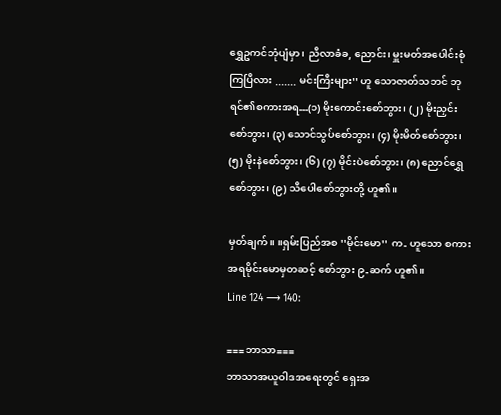ရွှေဥကင်ဘုံပျံမှာ၊ ညီလာခံခ, ညောင်း၊ မှူးမတ်အပေါင်းစုံကြပြီလား ....... မင်းကြီးများ'' ဟူ သောဇာတ်သဘင် ဘုရင်၏စကားအရ---(၁) မိုးကောင်းစော်ဘွား၊ (၂) မိုးညှင်းစော်ဘွား၊ (၃) သောင်သွပ်စော်ဘွား၊ (၄) မိုးမိတ်စော်ဘွား၊ (၅) မိုးနဲစော်ဘွား၊ (၆) (၇) မိုင်းပဲစော်ဘွား၊ (၈) ညောင်ရွှေစော်ဘွား၊ (၉) သီပေါစော်ဘွားတို့ ဟူ၏။

မှတ်ချက်။ ။ရှမ်းပြည်အစ ''မိုင်းမော'' က- ဟူသော စကားအရမိုင်းမောမှတဆင့် စော်ဘွား ၉-ဆက် ဟူ၏။
Line 124 ⟶ 140:

===ဘာသာ===
ဘာသာအယူဝါဒအရေးတွင် ရှေးအ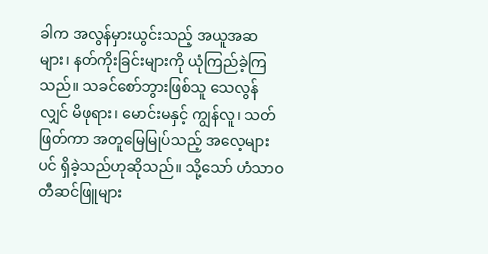ခါက အလွန်မှားယွင်းသည့် အယူအဆများ၊ နတ်ကိုးခြင်းများကို ယုံကြည်ခဲ့ကြသည်။ သခင်စော်ဘွားဖြစ်သူ သေလွန်လျှင် မိဖုရား၊ မောင်းမနှင့် ကျွန်လူ၊ သတ်ဖြတ်ကာ အတူမြေမြုပ်သည့် အလေ့များပင် ရှိခဲ့သည်ဟုဆိုသည်။ သို့သော် ဟံသာဝတီဆင်ဖြူများ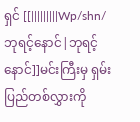ရှင် [[|||||||||Wp/shn/ဘုရင့်နောင်|ဘုရင့်နောင်]]မင်းကြီးမှ ရှမ်းပြည်တစ်လွှားကို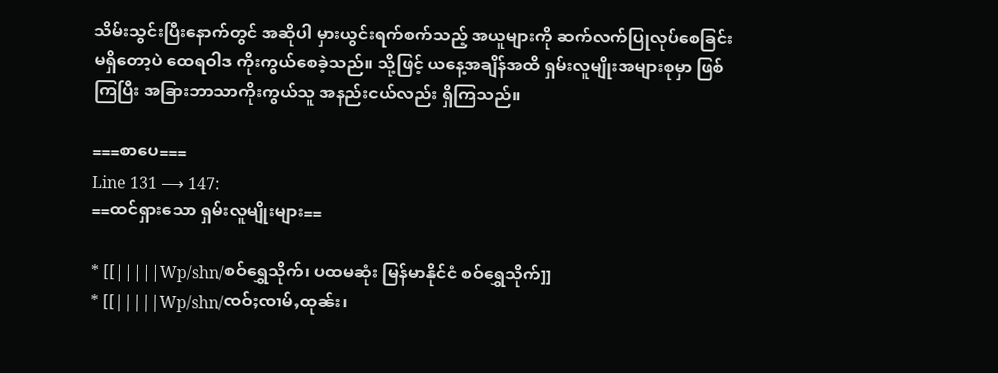သိမ်းသွင်းပြီးနောက်တွင် အဆိုပါ မှားယွင်းရက်စက်သည့် အယူများကို ဆက်လက်ပြုလုပ်စေခြင်း မရှိတော့ပဲ ထေရဝါဒ ကိုးကွယ်စေခဲ့သည်။ သို့ဖြင့် ယနေ့အချိန်အထိ ရှမ်းလူမျိုးအများစုမှာ ဖြစ်ကြပြီး အခြားဘာသာကိုးကွယ်သူ အနည်းငယ်လည်း ရှိကြသည်။

===စာပေ===
Line 131 ⟶ 147:
==ထင်ရှားသော ရှမ်းလူမျိုးများ==

* [[|||||Wp/shn/စဝ်ရွှေသိုက်၊ ပထမဆုံး မြန်မာနိုင်ငံ စဝ်ရွှေသိုက်]]
* [[|||||Wp/shn/ၸဝ်ႈၸၢမ်ႇထုၼ်း၊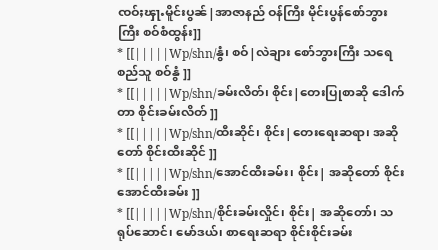ၸဝ်ႈၾႃႉမိူင်းပွၼ်|အာဇာနည် ဝန်ကြီး မိုင်းပွန်စော်ဘွားကြီး စဝ်စံထွန်း]]
* [[|||||Wp/shn/နွံ၊ စဝ်|လဲချား စော်ဘွားကြီး သရေစည်သူ စဝ်နွံ ]]
* [[|||||Wp/shn/ခမ်းလိတ်၊ စိုင်း|တေးပြုစာဆို ဒေါက်တာ စိုင်းခမ်းလိတ် ]]
* [[|||||Wp/shn/ထီးဆိုင်၊ စိုင်း|တေးရေးဆရာ၊ အဆိုတော် စိုင်းထီးဆိုင် ]]
* [[|||||Wp/shn/အောင်ထီးခမ်း၊ စိုင်း| အဆိုတော် စိုင်းအောင်ထီးခမ်း ]]
* [[|||||Wp/shn/စိုင်းခမ်းလှိုင်၊ စိုင်း| အဆိုတော်၊ သရုပ်ဆောင်၊ မော်ဒယ်၊ စာရေးဆရာ စိုင်းစိုင်းခမ်း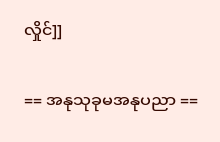လှိုင်]]

== အနုသုခုမအနုပညာ ==